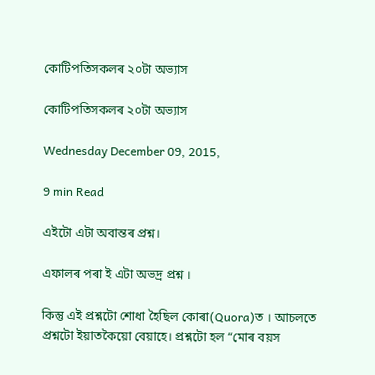কোটিপতিসকলৰ ২০টা অভ্যাস

কোটিপতিসকলৰ ২০টা অভ্যাস

Wednesday December 09, 2015,

9 min Read

এইটো এটা অবান্তৰ প্ৰশ্ন।

এফালৰ পৰা ই এটা অভদ্ৰ প্ৰশ্ন ।

কিন্তু এই প্ৰশ্নটো শোধা হৈছিল কোৰা(Quora)ত । আচলতে প্ৰশ্নটো ইয়াতকৈয়ো বেয়াহে। প্ৰশ্নটো হল “মোৰ বয়স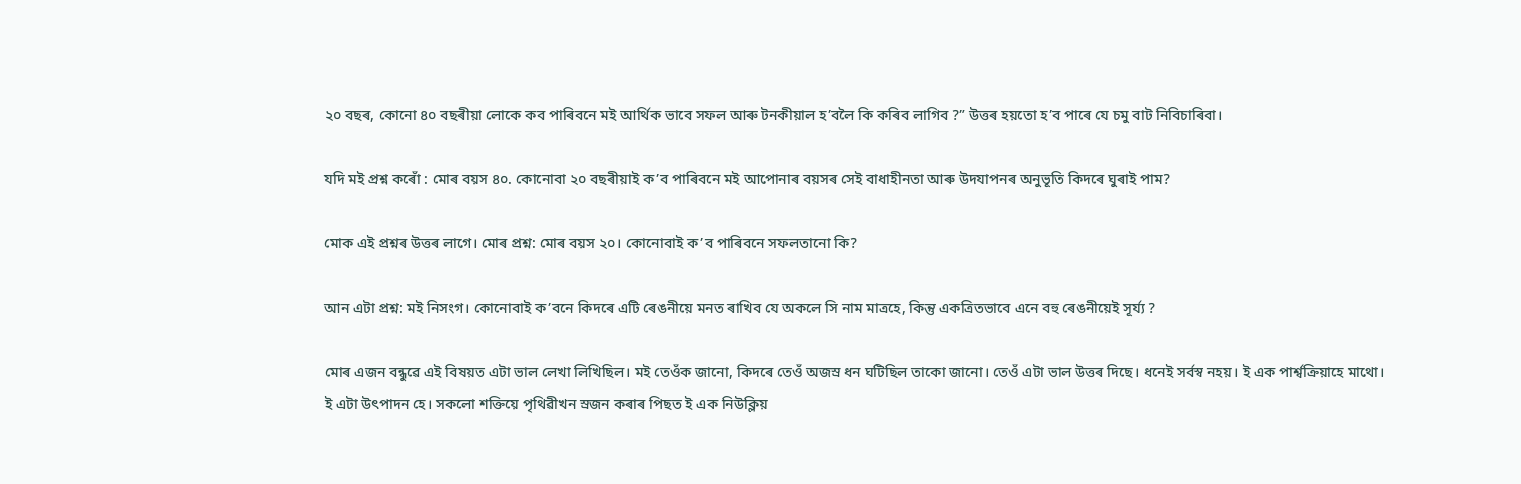২০ বছৰ, কোনো ৪০ বছৰীয়া লোকে কব পাৰিবনে মই আৰ্থিক ভাবে সফল আৰু টনকীয়াল হ’বলৈ কি কৰিব লাগিব ?” উত্তৰ হয়তো হ’ব পাৰে যে চমু বাট নিবিচাৰিবা।

যদি মই প্ৰশ্ন কৰোঁ : মোৰ বয়স ৪০. কোনোবা ২০ বছৰীয়াই ক’ব পাৰিবনে মই আপোনাৰ বয়সৰ সেই বাধাহীনতা আৰু উদযাপনৰ অনুভূতি কিদৰে ঘুৰাই পাম?

মোক এই প্ৰশ্নৰ উত্তৰ লাগে। মোৰ প্ৰশ্ন: মোৰ বয়স ২০। কোনোবাই ক’ব পাৰিবনে সফলতানো কি?

আন এটা প্ৰশ্ন: মই নিসংগ। কোনোবাই ক’বনে কিদৰে এটি ৰেঙনীয়ে মনত ৰাখিব যে অকলে সি নাম মাত্ৰহে, কিন্তু একত্ৰিতভাবে এনে বহু ৰেঙনীয়েই সূৰ্য্য ?

মোৰ এজন বন্ধুৱে এই বিষয়ত এটা ভাল লেখা লিখিছিল। মই তেওঁক জানো, কিদৰে তেওঁ অজস্ৰ ধন ঘটিছিল তাকো জানো। তেওঁ এটা ভাল উত্তৰ দিছে। ধনেই সৰ্বস্ব নহয়। ই এক পাৰ্শ্বক্ৰিয়াহে মাথো। ই এটা উৎপাদন হে। সকলো শক্তিয়ে পৃথিৱীখন স্ৰজন কৰাৰ পিছত ই এক নিউক্লিয়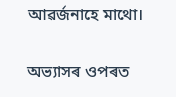আৱৰ্জনাহে মাথো।

অভ্যাসৰ ওপৰত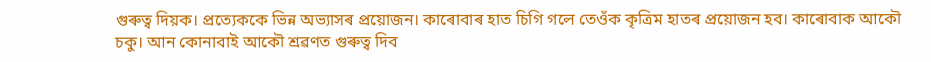গুৰুত্ব দিয়ক। প্ৰত্যেককে ভিন্ন অভ্যাসৰ প্ৰয়োজন। কাৰোবাৰ হাত চিগি গলে তেওঁক কৃত্ৰিম হাতৰ প্ৰয়োজন হব। কাৰোবাক আকৌ চকু। আন কোনাবাই আকৌ শ্ৰৱণত গুৰুত্ব দিব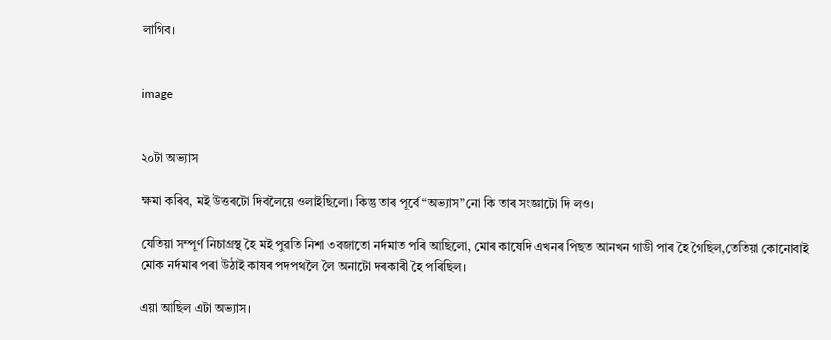লাগিব।


image


২০টা অভ্যাস

ক্ষমা কৰিব, মই উত্তৰটো দিবলৈয়ে ওলাইছিলো। কিন্তু তাৰ পূৰ্বে “অভ্যাস”নো কি তাৰ সংজ্ঞাটো দি লও।

যেতিয়া সম্পূৰ্ণ নিচাগ্ৰস্থ হৈ মই পুৱতি নিশা ৩বজাতো নৰ্দমাত পৰি আছিলো, মোৰ কাষেদি এখনৰ পিছত আনখন গাডী পাৰ হৈ গৈছিল,তেতিয়া কোনোবাই মোক নৰ্দমাৰ পৰা উঠাই কাষৰ পদপথলৈ লৈ অনাটো দৰকাৰী হৈ পৰিছিল।

এয়া আছিল এটা অভ্যাস।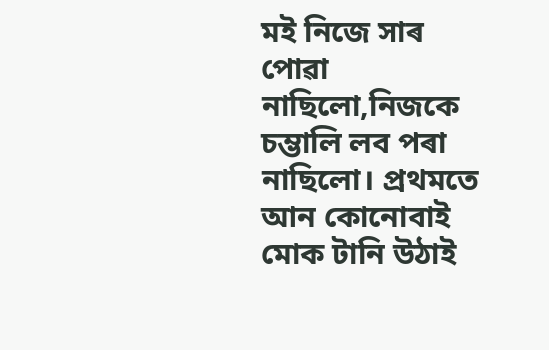মই নিজে সাৰ পোৱা নাছিলো,নিজকে চম্ভালি লব পৰা নাছিলো। প্ৰথমতে আন কোনোবাই মোক টানি উঠাই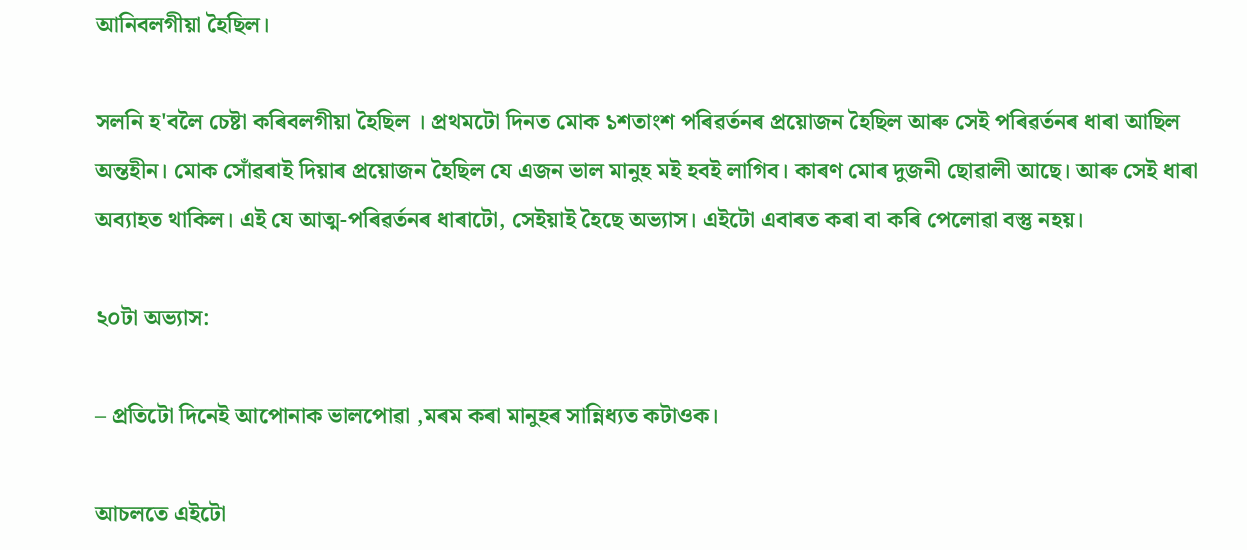আনিবলগীয়া হৈছিল।

সলনি হ'বলৈ চেষ্টা কৰিবলগীয়া হৈছিল । প্ৰথমটো দিনত মোক ১শতাংশ পৰিৱৰ্তনৰ প্ৰয়োজন হৈছিল আৰু সেই পৰিৱৰ্তনৰ ধাৰা আছিল অন্তহীন। মোক সোঁৱৰাই দিয়াৰ প্ৰয়োজন হৈছিল যে এজন ভাল মানুহ মই হবই লাগিব। কাৰণ মোৰ দুজনী ছোৱালী আছে। আৰু সেই ধাৰা অব্যাহত থাকিল। এই যে আত্ম-পৰিৱৰ্তনৰ ধাৰাটো, সেইয়াই হৈছে অভ্যাস। এইটো এবাৰত কৰা বা কৰি পেলোৱা বস্তু নহয়।

২০টা অভ্যাস:

– প্ৰতিটো দিনেই আপোনাক ভালপোৱা ,মৰম কৰা মানুহৰ সান্নিধ্যত কটাওক।

আচলতে এইটো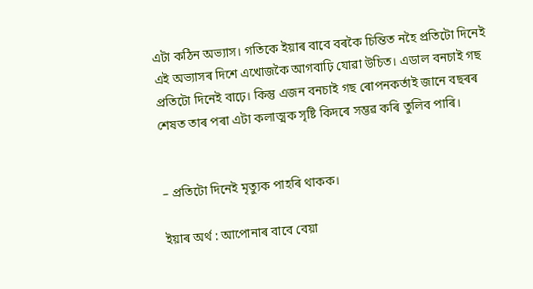এটা কঠিন অভ্যাস। গতিকে ইয়াৰ বাবে বৰকৈ চিন্তিত নহৈ প্ৰতিটো দিনেই এই অভ্যাসৰ দিশে এখোজকৈ আগবাঢ়ি যোৱা উচিত। এডাল বনচাই গছ প্ৰতিটো দিনেই বাঢ়ে। কিন্তু এজন বনচাই গছ ৰোপনকৰ্তাই জানে বছৰৰ শেষত তাৰ পৰা এটা কলাত্মক সৃষ্টি কিদৰে সম্ভৱ কৰি তুলিব পাৰি।


– প্ৰতিটো দিনেই মৃত্যুক পাহৰি থাকক।

ইয়াৰ অৰ্থ : আপোনাৰ বাবে বেয়া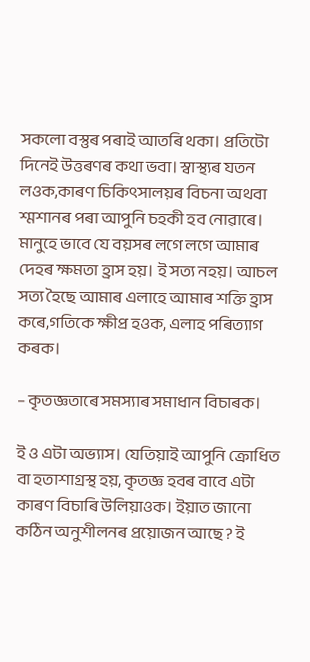সকলো বস্তুৰ পৰাই আতৰি থকা। প্ৰতিটো দিনেই উত্তৰণৰ কথা ভবা। স্বাস্থ্যৰ যতন লওক,কাৰণ চিকিৎসালয়ৰ বিচনা অথবা শ্মশানৰ পৰা আপুনি চহকী হব নোৱাৰে। মানুহে ভাবে যে বয়সৰ লগে লগে আমাৰ দেহৰ ক্ষমতা হ্ৰাস হয়। ই সত্য নহয়। আচল সত্য হৈছে আমাৰ এলাহে আমাৰ শক্তি হ্ৰাস কৰে,গতিকে ক্ষীপ্ৰ হওক, এলাহ পৰিত্যাগ কৰক।

– কৃতজ্ঞতাৰে সমস্যাৰ সমাধান বিচাৰক।

ই ও এটা অভ্যাস। যেতিয়াই আপুনি ক্ৰোধিত বা হতাশাগ্ৰস্থ হয়, কৃতজ্ঞ হবৰ বাবে এটা কাৰণ বিচাৰি উলিয়াওক। ইয়াত জানো কঠিন অনুশীলনৰ প্ৰয়োজন আছে ? ই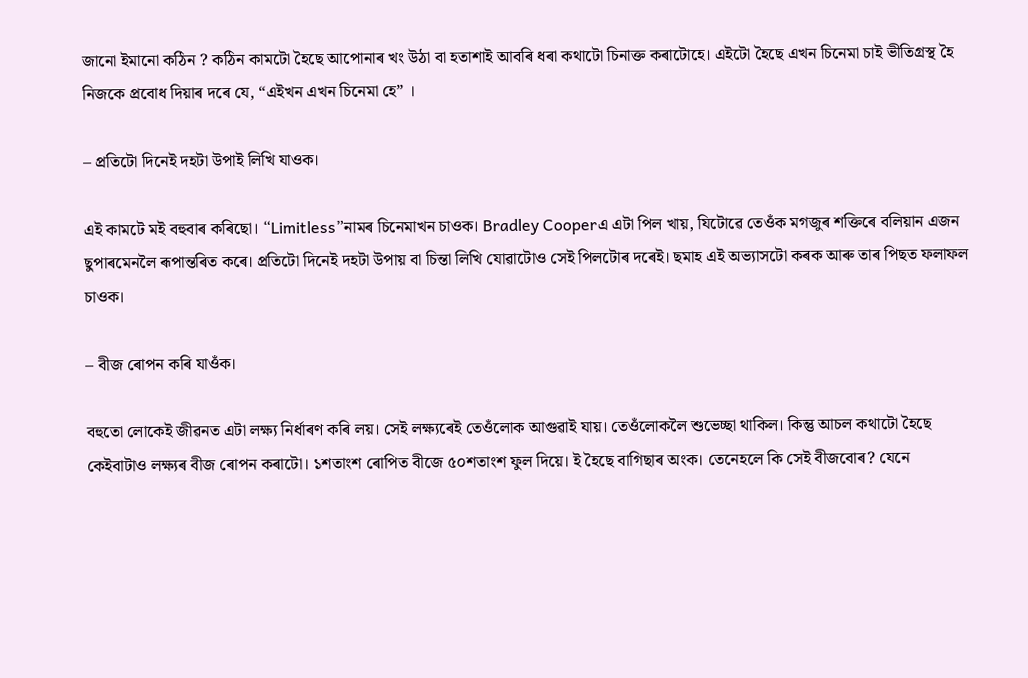জানো ইমানো কঠিন ? কঠিন কামটো হৈছে আপোনাৰ খং উঠা বা হতাশাই আবৰি ধৰা কথাটো চিনাক্ত কৰাটোহে। এইটো হৈছে এখন চিনেমা চাই ভীতিগ্ৰস্থ হৈ নিজকে প্ৰবোধ দিয়াৰ দৰে যে, “এইখন এখন চিনেমা হে” ।

– প্ৰতিটো দিনেই দহটা উপাই লিখি যাওক।

এই কামটে মই বহুবাৰ কৰিছো। “Limitless”নামৰ চিনেমাখন চাওক। Bradley Cooperএ এটা পিল খায়, যিটোৱে তেওঁক মগজুৰ শক্তিৰে বলিয়ান এজন ছুপাৰমেনলৈ ৰূপান্তৰিত কৰে। প্ৰতিটো দিনেই দহটা উপায় বা চিন্তা লিখি যোৱাটোও সেই পিলটোৰ দৰেই। ছমাহ এই অভ্যাসটো কৰক আৰু তাৰ পিছত ফলাফল চাওক।

– বীজ ৰোপন কৰি যাওঁক।

বহুতো লোকেই জীৱনত এটা লক্ষ্য নিৰ্ধাৰণ কৰি লয়। সেই লক্ষ্যৰেই তেওঁলোক আগুৱাই যায়। তেওঁলোকলৈ শুভেচ্ছা থাকিল। কিন্তু আচল কথাটো হৈছে কেইবাটাও লক্ষ্যৰ বীজ ৰোপন কৰাটো। ১শতাংশ ৰোপিত বীজে ৫০শতাংশ ফুল দিয়ে। ই হৈছে বাগিছাৰ অংক। তেনেহলে কি সেই বীজবোৰ? যেনে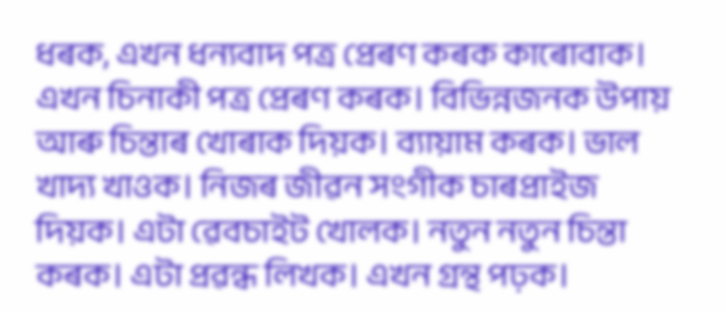ধৰক, এখন ধন্যবাদ পত্ৰ প্ৰেৰণ কৰক কাৰোবাক। এখন চিনাকী পত্ৰ প্ৰেৰণ কৰক। বিভিন্নজনক উপায় আৰু চিন্তাৰ খোৰাক দিয়ক। ব্যায়াম কৰক। ভাল খাদ্য খাওক। নিজৰ জীৱন সংগীক চাৰপ্ৰাইজ দিয়ক। এটা ৱেবচাইট খোলক। নতুন নতুন চিন্তা কৰক। এটা প্ৰৱন্ধ লিখক। এখন গ্ৰন্থ পঢ়ক।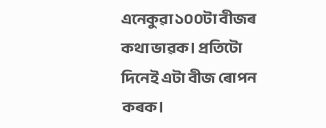এনেকুৱা ১০০টা বীজৰ কথা ভাৱক। প্ৰতিটো দিনেই এটা বীজ ৰোপন কৰক।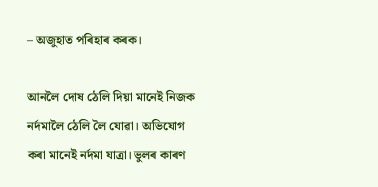– অজুহাত পৰিহাৰ কৰক।

আনলৈ দোষ ঠেলি দিয়া মানেই নিজক নৰ্দমালৈ ঠেলি লৈ যোৱা। অভিযোগ কৰা মানেই নৰ্দমা যাত্ৰা। ভুলৰ কাৰণ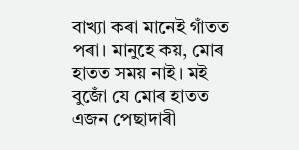বাখ্যা কৰা মানেই গাঁতত পৰা। মানুহে কয়, মোৰ হাতত সময় নাই। মই বুজোঁ যে মোৰ হাতত এজন পেছাদাৰী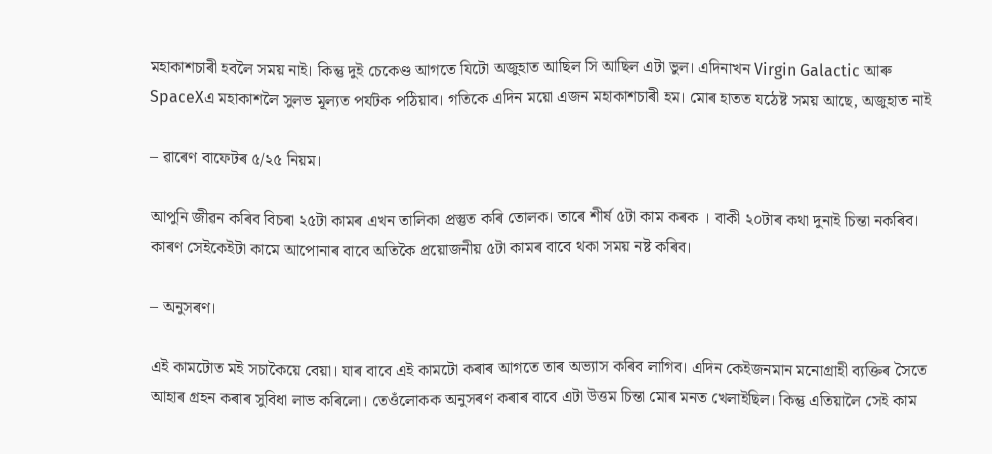মহাকাশচাৰী হবলৈ সময় নাই। কিন্তু দুই চেকেণ্ড আগতে যিটো অজুহাত আছিল সি আছিল এটা ভুল। এদিনাখন Virgin Galactic আৰু SpaceXএ মহাকাশলৈ সুলভ মূল্যত পৰ্যটক পঠিয়াব। গতিকে এদিন ময়ো এজন মহাকাশচাৰী হম। মোৰ হাতত যঠেষ্ট সময় আছে, অজুহাত নাই

– ৱাৰেণ বাফেটৰ ৫/২৫ নিয়ম।

আপুনি জীৱন কৰিব বিচৰা ২৫টা কামৰ এখন তালিকা প্ৰস্তুত কৰি তোলক। তাৰে শীৰ্ষ ৫টা কাম কৰক । বাকী ২০টাৰ কথা দুনাই চিন্তা নকৰিব। কাৰণ সেইকেইটা কামে আপোনাৰ বাবে অতিকৈ প্ৰয়োজনীয় ৫টা কামৰ বাবে থকা সময় নষ্ট কৰিব।

– অনুসৰণ।

এই কামটোত মই সচাকৈয়ে বেয়া। যাৰ বাবে এই কামটো কৰাৰ আগতে তাৰ অভ্যাস কৰিব লাগিব। এদিন কেইজনমান মনোগ্ৰাহী ব্যক্তিৰ সৈতে আহাৰ গ্ৰহন কৰাৰ সুবিধা লাভ কৰিলো। তেওঁলোকক অনুসৰণ কৰাৰ বাবে এটা উত্তম চিন্তা মোৰ মনত খেলাইছিল। কিন্তু এতিয়ালৈ সেই কাম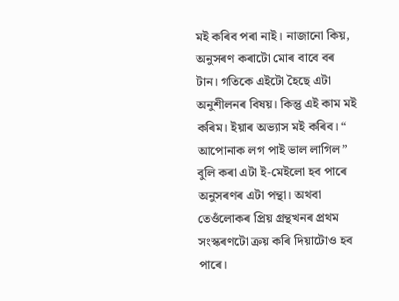মই কৰিব পৰা নাই। নাজানো কিয়, অনুসৰণ কৰাটো মোৰ বাবে বৰ টান। গতিকে এইটো হৈছে এটা অনুশীলনৰ বিষয়। কিন্তু এই কাম মই কৰিম। ইয়াৰ অভ্যাস মই কৰিব। “ আপোনাক লগ পাই ভাল লাগিল” বুলি কৰা এটা ই-মেইলো হব পাৰে অনুসৰণৰ এটা পন্থা। অথবা তেওঁলোকৰ প্ৰিয় গ্ৰন্থখনৰ প্ৰথম সংস্কৰণটো ক্ৰয় কৰি দিয়াটোও হব পাৰে।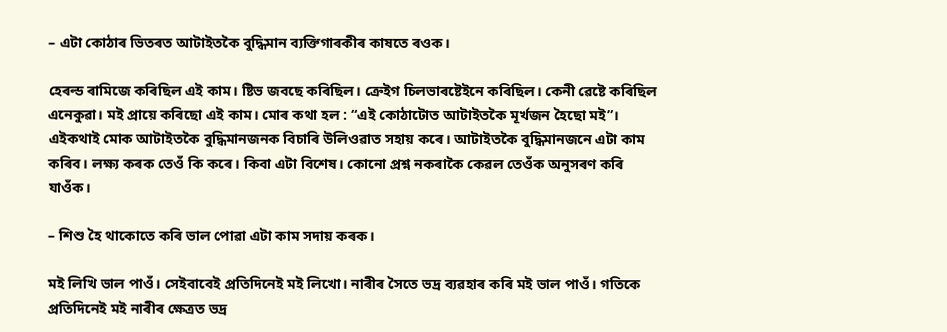– এটা কোঠাৰ ভিতৰত আটাইতকৈ বুদ্ধিমান ব্যক্তিগাৰকীৰ কাষতে ৰওক।

হেৰল্ড ৰামিজে কৰিছিল এই কাম। ষ্টিভ জবছে কৰিছিল। ক্ৰেইগ চিলভাৰষ্টেইনে কৰিছিল। কেনী ৱেষ্টে কৰিছিল এনেকুৱা। মই প্ৰায়ে কৰিছো এই কাম। মোৰ কথা হল : “এই কোঠাটোত আটাইতকৈ মূৰ্খজন হৈছো মই”। এইকথাই মোক আটাইতকৈ বুদ্ধিমানজনক বিচাৰি উলিওৱাত সহায় কৰে। আটাইতকৈ বুদ্ধিমানজনে এটা কাম কৰিব। লক্ষ্য কৰক তেওঁ কি কৰে। কিবা এটা বিশেষ। কোনো প্ৰশ্ন নকৰাকৈ কেৱল তেওঁক অনুসৰণ কৰি যাওঁক।

– শিশু হৈ থাকোতে কৰি ভাল পোৱা এটা কাম সদায় কৰক।

মই লিখি ভাল পাওঁ। সেইবাবেই প্ৰতিদিনেই মই লিখো। নাৰীৰ সৈতে ভদ্ৰ ব্যৱহাৰ কৰি মই ভাল পাওঁ। গতিকে প্ৰতিদিনেই মই নাৰীৰ ক্ষেত্ৰত ভদ্ৰ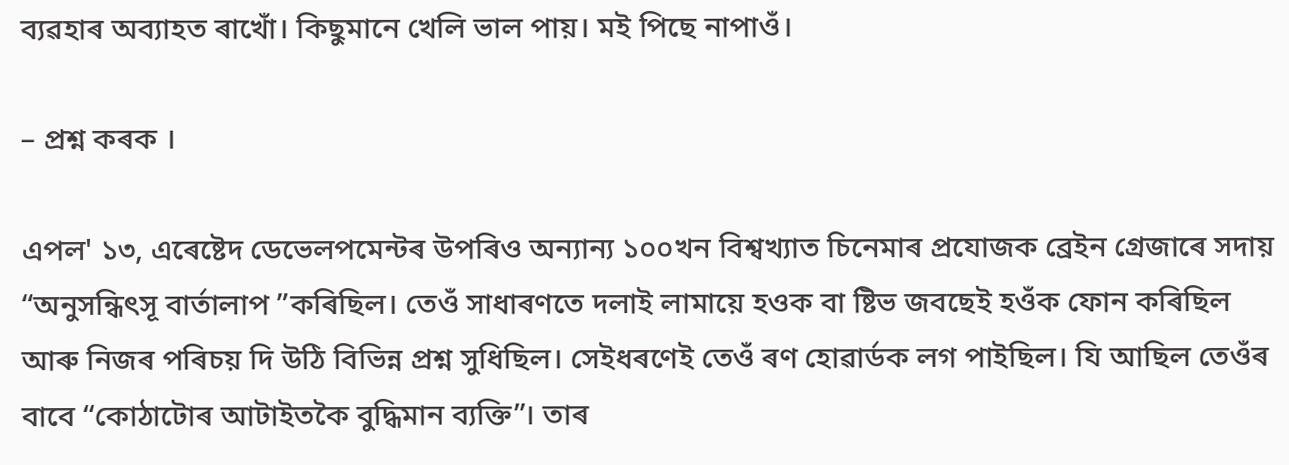ব্যৱহাৰ অব্যাহত ৰাখোঁ। কিছুমানে খেলি ভাল পায়। মই পিছে নাপাওঁ।

– প্ৰশ্ন কৰক ।

এপল' ১৩, এৰেষ্টেদ ডেভেলপমেন্টৰ উপৰিও অন্যান্য ১০০খন বিশ্বখ্যাত চিনেমাৰ প্ৰযোজক ব্ৰেইন গ্ৰেজাৰে সদায় “অনুসন্ধিৎসূ বাৰ্তালাপ ”কৰিছিল। তেওঁ সাধাৰণতে দলাই লামায়ে হওক বা ষ্টিভ জবছেই হওঁক ফোন কৰিছিল আৰু নিজৰ পৰিচয় দি উঠি বিভিন্ন প্ৰশ্ন সুধিছিল। সেইধৰণেই তেওঁ ৰণ হোৱাৰ্ডক লগ পাইছিল। যি আছিল তেওঁৰ বাবে “কোঠাটোৰ আটাইতকৈ বুদ্ধিমান ব্যক্তি”। তাৰ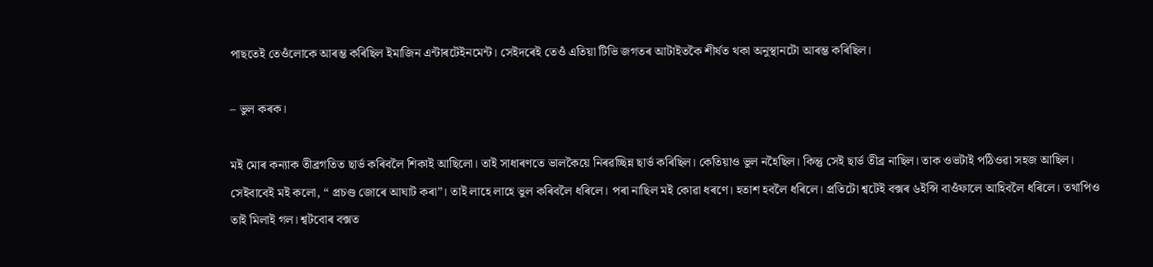পাছতেই তেওঁলোকে আৰম্ভ কৰিছিল ইমাজিন এন্টাৰটেইনমেন্ট। সেইদৰেই তেওঁ এতিয়া টিভি জগতৰ আটাইতকৈ শীৰ্ষত থকা অনুস্থানটো আৰম্ভ কৰিছিল।

– ভুল কৰক।

মই মোৰ কন্যাক তীব্ৰগতিত ছাৰ্ভ কৰিবলৈ শিকাই আছিলো। তাই সাধাৰণতে ভালকৈয়ে নিৰৱচ্ছিন্ন ছাৰ্ভ কৰিছিল। কেতিয়াও ভুল নহৈছিল। কিন্তু সেই ছাৰ্ভ তীব্ৰ নাছিল। তাক ওভটাই পঠিওৱা সহজ আছিল। সেইবাবেই মই কলো, “ প্ৰচণ্ড জোৰে আঘাট কৰা”। তাই লাহে লাহে ভুল কৰিবলৈ ধৰিলে। পৰা নাছিল মই কোৱা ধৰণে। হতাশ হবলৈ ধৰিলে। প্ৰতিটো শ্বটেই বক্সৰ ৬ইন্সি বাওঁফালে আহিবলৈ ধৰিলে। তথাপিও তাই মিলাই গল। শ্বটবোৰ বক্সত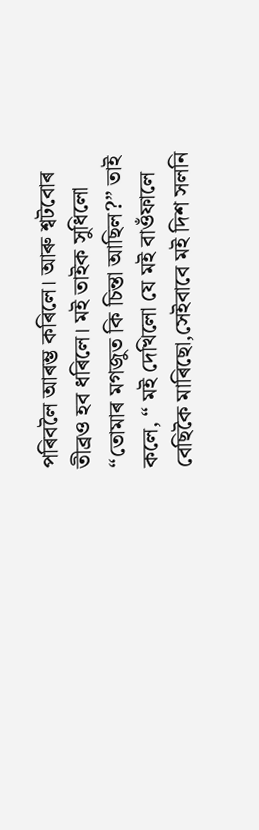পৰিবলৈ আৰম্ভ কৰিলে। আৰু শ্বটবোৰ তীব্ৰও হব ধৰিলে। মই তাইক সুধিলো “তোমাৰ মগজুত কি চিন্তা আছিল?” তাই কলে, “ মই দেখিলো যে মই বাওঁফালে বেছিকৈ মাৰিছো,সেইবাবে মই দিশ সলনি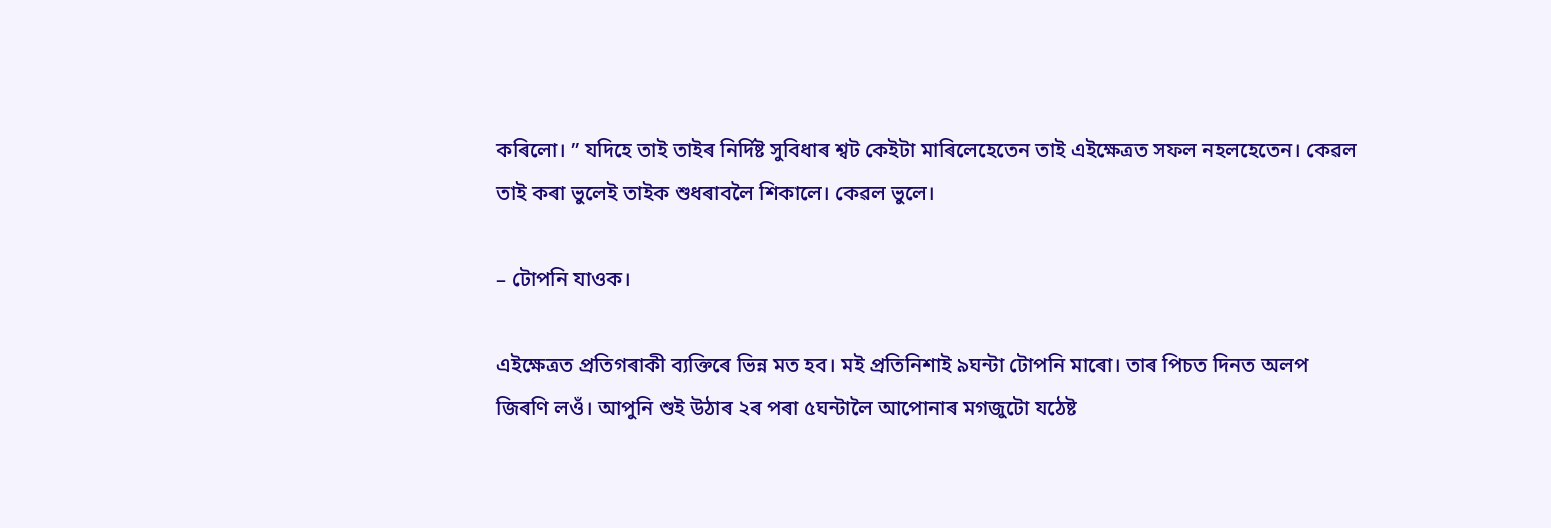কৰিলো। ” যদিহে তাই তাইৰ নিৰ্দিষ্ট সুবিধাৰ শ্বট কেইটা মাৰিলেহেতেন তাই এইক্ষেত্ৰত সফল নহলহেতেন। কেৱল তাই কৰা ভুলেই তাইক শুধৰাবলৈ শিকালে। কেৱল ভুলে।

– টোপনি যাওক।

এইক্ষেত্ৰত প্ৰতিগৰাকী ব্যক্তিৰে ভিন্ন মত হব। মই প্ৰতিনিশাই ৯ঘন্টা টোপনি মাৰো। তাৰ পিচত দিনত অলপ জিৰণি লওঁ। আপুনি শুই উঠাৰ ২ৰ পৰা ৫ঘন্টালৈ আপোনাৰ মগজুটো যঠেষ্ট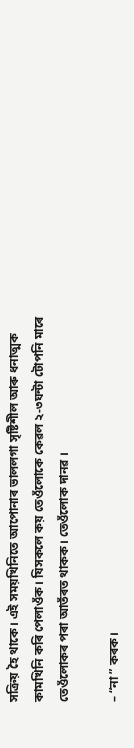সক্ৰিয় হৈ থাকে। এই সময়খিনিতে আপোনাৰ ভাললগা সৃষ্টিশীল আৰু ধনাত্মক কামখিনি কৰি পেলাওঁক। যিসকলে কয় তেওঁলোকে কেৱল ২-৩ঘন্টা টোপনি মাৰে তেওঁলোকৰ পৰা আতঁৰত থাকক। তেওঁলোক দানৱ ।

– “না ” কৰক।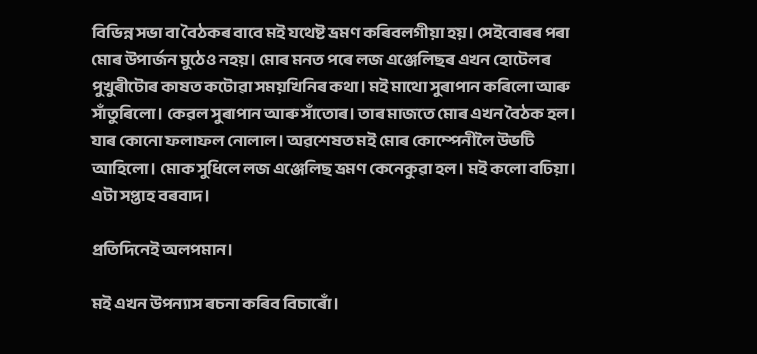বিভিন্ন সভা বা বৈঠকৰ বাবে মই যথেষ্ট ভ্ৰমণ কৰিবলগীয়া হয়। সেইবোৰৰ পৰা মোৰ উপাৰ্জন মুঠেও নহয়। মোৰ মনত পৰে লজ এঞ্জেলিছৰ এখন হোটেলৰ পুখুৰীটোৰ কাষত কটোৱা সময়খিনিৰ কথা। মই মাথো সুৰাপান কৰিলো আৰু সাঁতুৰিলো। কেৱল সুৰাপান আৰু সাঁতোৰ। তাৰ মাজতে মোৰ এখন বৈঠক হল। যাৰ কোনো ফলাফল নোলাল। অৱশেষত মই মোৰ কোম্পেনীলৈ উভটি আহিলো। মোক সুধিলে লজ এঞ্জেলিছ ভ্ৰমণ কেনেকুৱা হল। মই কলো বঢিয়া। এটা সপ্তাহ বৰবাদ।

প্ৰতিদিনেই অলপমান।

মই এখন উপন্যাস ৰচনা কৰিব বিচাৰোঁ।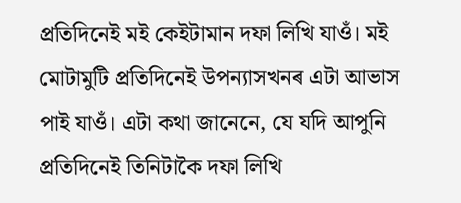প্ৰতিদিনেই মই কেইটামান দফা লিখি যাওঁ। মই মোটামুটি প্ৰতিদিনেই উপন্যাসখনৰ এটা আভাস পাই যাওঁ। এটা কথা জানেনে, যে যদি আপুনি প্ৰতিদিনেই তিনিটাকৈ দফা লিখি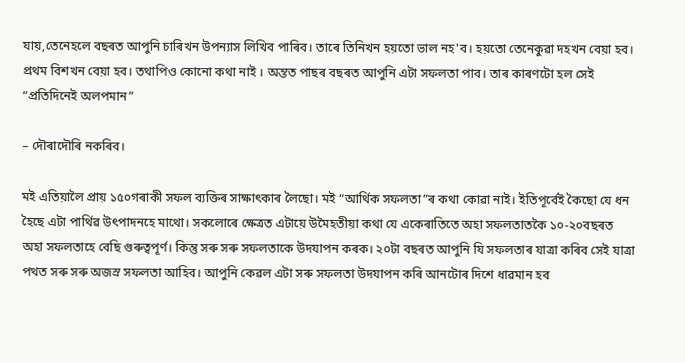যায়,তেনেহলে বছৰত আপুনি চাৰিখন উপন্যাস লিখিব পাৰিব। তাৰে তিনিখন হয়তো ভাল নহ'ব। হয়তো তেনেকুৱা দহখন বেয়া হব। প্ৰথম বিশখন বেয়া হব। তথাপিও কোনো কথা নাই । অন্তত পাছৰ বছৰত আপুনি এটা সফলতা পাব। তাৰ কাৰণটো হল সেই “প্ৰতিদিনেই অলপমান”

– দৌৰাদৌৰি নকৰিব।

মই এতিয়ালৈ প্ৰায় ১৫০গৰাকী সফল ব্যক্তিৰ সাক্ষাৎকাৰ লৈছো। মই “আৰ্থিক সফলতা”ৰ কথা কোৱা নাই। ইতিপূৰ্বেই কৈছো যে ধন হৈছে এটা পাৰ্থিৱ উৎপাদনহে মাথো। সকলোৰে ক্ষেত্ৰত এটায়ে উমৈহতীয়া কথা যে একেৰাতিতে অহা সফলতাতকৈ ১০-২০বছৰত অহা সফলতাহে বেছি গুৰুত্বপূৰ্ণ। কিন্তু সৰু সৰু সফলতাকে উদযাপন কৰক। ২০টা বছৰত আপুনি যি সফলতাৰ যাত্ৰা কৰিব সেই যাত্ৰা পথত সৰু সৰু অজস্ৰ সফলতা আহিব। আপুনি কেৱল এটা সৰু সফলতা উদযাপন কৰি আনটোৰ দিশে ধাৱমান হব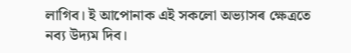লাগিব। ই আপোনাক এই সকলো অভ্যাসৰ ক্ষেত্ৰতে নব্য উদ্যম দিব।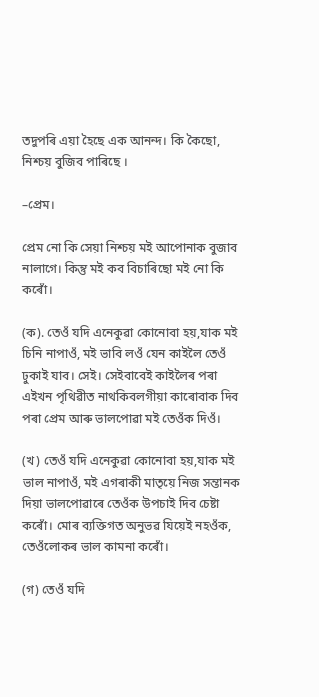তদুপৰি এয়া হৈছে এক আনন্দ। কি কৈছো, নিশ্চয় বুজিব পাৰিছে ।

–প্ৰেম।

প্ৰেম নো কি সেয়া নিশ্চয় মই আপোনাক বুজাব নালাগে। কিন্তু মই কব বিচাৰিছো মই নো কি কৰোঁ।

(ক). তেওঁ যদি এনেকুৱা কোনোবা হয়,যাক মই চিনি নাপাওঁ, মই ভাবি লওঁ যেন কাইলৈ তেওঁ ঢুকাই যাব। সেই। সেইবাবেই কাইলৈৰ পৰা এইখন পৃথিৱীত নাথকিবলগীয়া কাৰোবাক দিব পৰা প্ৰেম আৰু ভালপোৱা মই তেওঁক দিওঁ।

(খ) তেওঁ যদি এনেকুৱা কোনোবা হয়,যাক মই ভাল নাপাওঁ, মই এগৰাকী মাতৃয়ে নিজ সন্তানক দিয়া ভালপোৱাৰে তেওঁক উপচাই দিব চেষ্টা কৰোঁ। মোৰ ব্যক্তিগত অনুভৱ যিয়েই নহওঁক, তেওঁলোকৰ ভাল কামনা কৰোঁ।

(গ) তেওঁ যদি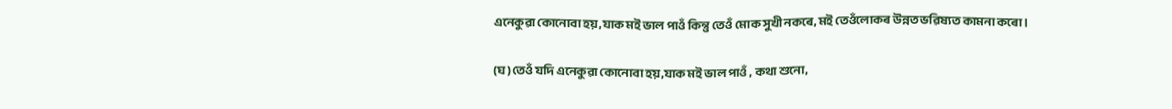এনেকুৱা কোনোবা হয়,যাক মই ভাল পাওঁ কিন্তু তেওঁ মোক সুখী নকৰে, মই তেওঁলোকৰ উন্নত ভৱিষ্যত কামনা কৰো।

(ঘ)তেওঁ যদি এনেকুৱা কোনোবা হয়,যাক মই ভাল পাওঁ , কথা শুনো,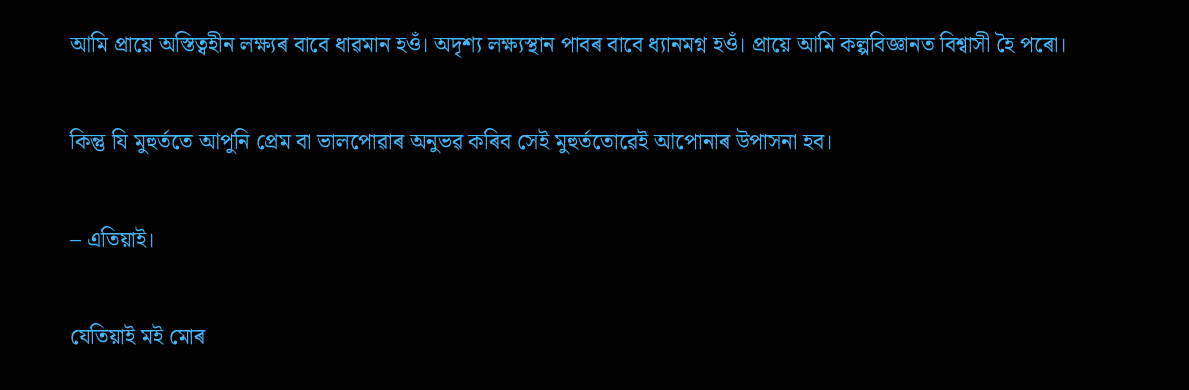আমি প্ৰায়ে অস্তিত্বহীন লক্ষ্যৰ বাবে ধাৱমান হওঁ। অদৃশ্য লক্ষ্যস্থান পাবৰ বাবে ধ্যানমগ্ন হওঁ। প্ৰায়ে আমি কল্পবিজ্ঞানত বিশ্বাসী হৈ পৰো।

কিন্তু যি মুহুৰ্ততে আপুনি প্ৰেম বা ভালপোৱাৰ অনুভৱ কৰিব সেই মুহুৰ্ততোৱেই আপোনাৰ উপাসনা হব।

– এতিয়াই।

যেতিয়াই মই মোৰ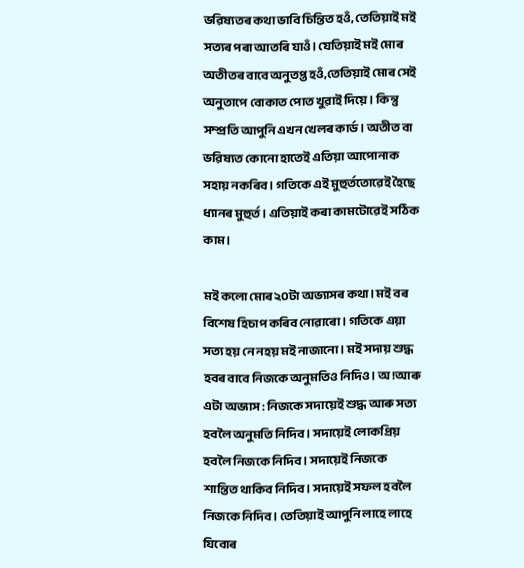ভৱিষ্যতৰ কথা ভাবি চিন্তিত হওঁ, তেতিয়াই মই সত্যৰ পৰা আতৰি যাওঁ। যেতিয়াই মই মোৰ অতীতৰ বাবে অনুতপ্ত হওঁ,তেতিয়াই মোৰ সেই অনুতাপে বোকাত পোত খুৱাই দিয়ে। কিন্তু সম্প্ৰতি আপুনি এখন খেলৰ কাৰ্ড। অতীত বা ভৱিষ্যত কোনো হাতেই এতিয়া আপোনাক সহায় নকৰিব। গতিকে এই মুহুৰ্ততোৱেই হৈছে ধ্যানৰ মুহুৰ্ত। এতিয়াই কৰা কামটোৱেই সঠিক কাম।

মই কলো মোৰ ২০টা অভ্যাসৰ কথা। মই বৰ বিশেষ হিচাপ কৰিব নোৱাৰো। গতিকে এয়া সত্য হয় নে নহয় মই নাজানো। মই সদায় শুদ্ধ হবৰ বাবে নিজকে অনুমতিও নিদিও। অ!আৰু এটা অভ্যাস : নিজকে সদায়েই শুদ্ধ আৰু সত্য হবলৈ অনুমতি নিদিব। সদায়েই লোকপ্ৰিয় হবলৈ নিজকে নিদিব। সদায়েই নিজকে শান্তিত থাকিব নিদিব। সদায়েই সফল হবলৈ নিজকে নিদিব। তেতিয়াই আপুনি লাহে লাহে যিবোৰ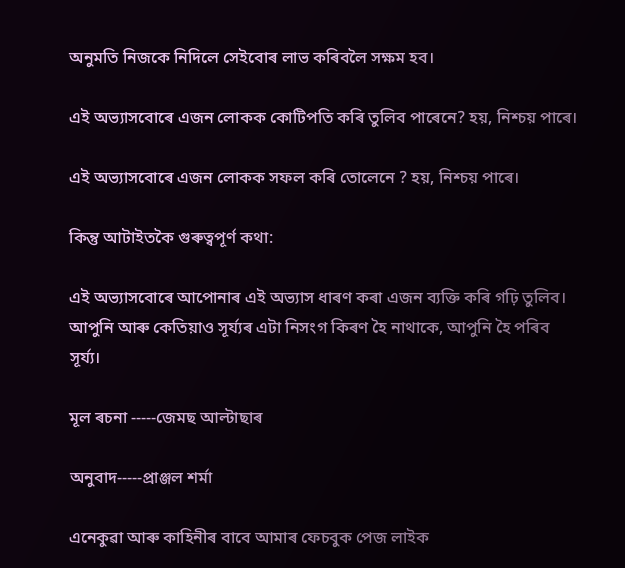অনুমতি নিজকে নিদিলে সেইবোৰ লাভ কৰিবলৈ সক্ষম হব।

এই অভ্যাসবোৰে এজন লোকক কোটিপতি কৰি তুলিব পাৰেনে? হয়, নিশ্চয় পাৰে।

এই অভ্যাসবোৰে এজন লোকক সফল কৰি তোলেনে ? হয়, নিশ্চয় পাৰে।

কিন্তু আটাইতকৈ গুৰুত্বপূৰ্ণ কথা:

এই অভ্যাসবোৰে আপোনাৰ এই অভ্যাস ধাৰণ কৰা এজন ব্যক্তি কৰি গঢ়ি তুলিব। আপুনি আৰু কেতিয়াও সূৰ্য্যৰ এটা নিসংগ কিৰণ হৈ নাথাকে, আপুনি হৈ পৰিব সূৰ্য্য।

মূল ৰচনা -----জেমছ আল্টাছাৰ

অনুবাদ-----প্ৰাঞ্জল শৰ্মা

এনেকুৱা আৰু কাহিনীৰ বাবে আমাৰ ফেচবুক পেজ লাইক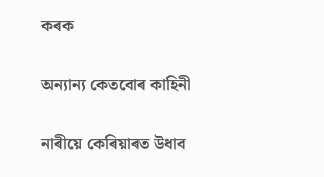কৰক

অন্যান্য কেতবোৰ কাহিনী

নাৰীয়ে কেৰিয়াৰত উধাব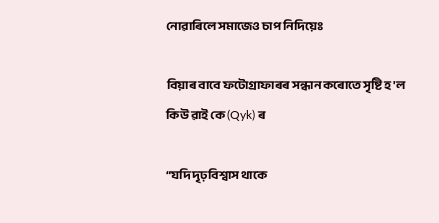নোৱাৰিলে সমাজেও চাপ নিদিয়েঃ

বিয়াৰ বাবে ফটোগ্ৰাফাৰৰ সন্ধান কৰোতে সৃষ্টি হ'ল কিউ ৱাই কে (Qyk) ৰ

“যদি দৃঢ়বিশ্বাস থাকে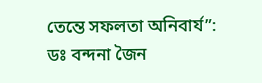তেন্তে সফলতা অনিবাৰ্য”: ডঃ বন্দনা জৈন